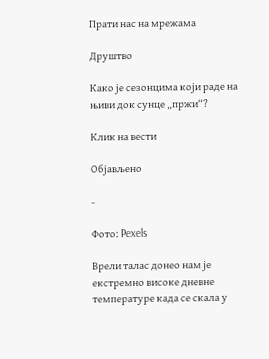Прати нас на мрежама

Друштво

Како је сезонцима који раде на њиви док сунце „пржи“?

Клик на вести

Објављено

-

Фото: Pexels

Врели талас донео нам је екстремно високе дневне температуре када се скала у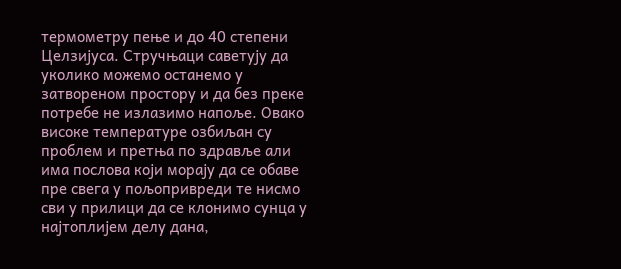термометру пење и до 40 степени Целзијуса. Стручњаци саветују да уколико можемо останемо у затвореном простору и да без преке потребе не излазимо напоље. Овако високе температуре озбиљан су проблем и претња по здравље али има послова који морају да се обаве пре свега у пољопривреди те нисмо сви у прилици да се клонимо сунца у најтоплијем делу дана,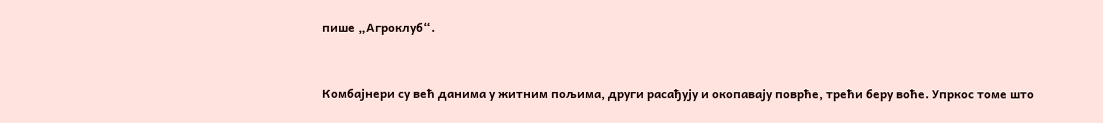пише „Агроклуб“.


Комбајнери су већ данима у житним пољима, други расађују и окопавају поврће, трећи беру воће. Упркос томе што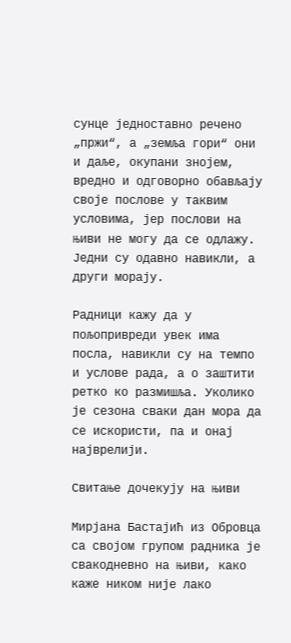сунце једноставно речено „пржи“, а „земља гори“ они и даље, окупани знојем, вредно и одговорно обављају своје послове у таквим условима, јер послови на њиви не могу да се одлажу. Једни су одавно навикли, а други морају.

Радници кажу да у пољопривреди увек има посла, навикли су на темпо и услове рада, а о заштити ретко ко размишља. Уколико је сезона сваки дан мора да се искористи, па и онај најврелији.

Свитање дочекују на њиви

Мирјана Бастајић из Обровца са својом групом радника је свакодневно на њиви, како каже ником није лако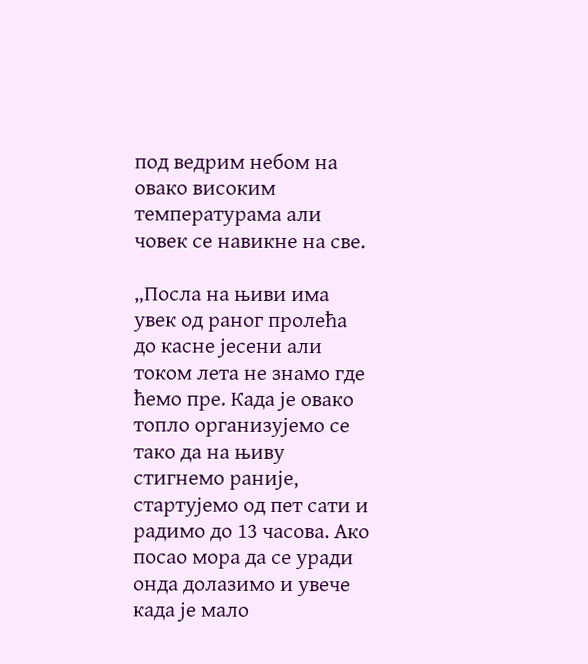под ведрим небом на овако високим температурама али човек се навикне на све.

„Посла на њиви има увек од раног пролећа до касне јесени али током лета не знамо где ћемо пре. Када је овако топло организујемо се тако да на њиву стигнемо раније, стартујемо од пет сати и радимо до 13 часова. Ако посао мора да се уради онда долазимо и увече када је мало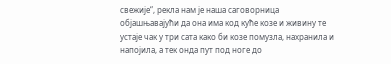свежије“, рекла нам је наша саговорница објашњавајући да она има код куће козе и живину те устаје чак у три сата како би козе помузла, нахранила и напојила, а тек онда пут под ноге до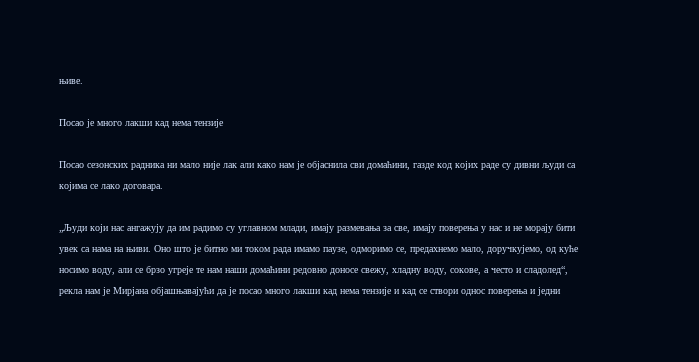њиве.

Посао је много лакши кад нема тензије

Посао сезонских радника ни мало није лак али како нам је објаснила сви домаћини, газде код којих раде су дивни људи са којима се лако договара.

„Људи који нас ангажују да им радимо су углавном млади, имају размевања за све, имају поверења у нас и не морају бити увек са нама на њиви. Оно што је битно ми током рада имамо паузе, одморимо се, предахнемо мало, доручкујемо, од куће носимо воду, али се брзо угреје те нам наши домаћини редовно доносе свежу, хладну воду, сокове, а често и сладолед“, рекла нам је Мирјана објашњавајући да је посао много лакши кад нема тензије и кад се створи однос поверења и једни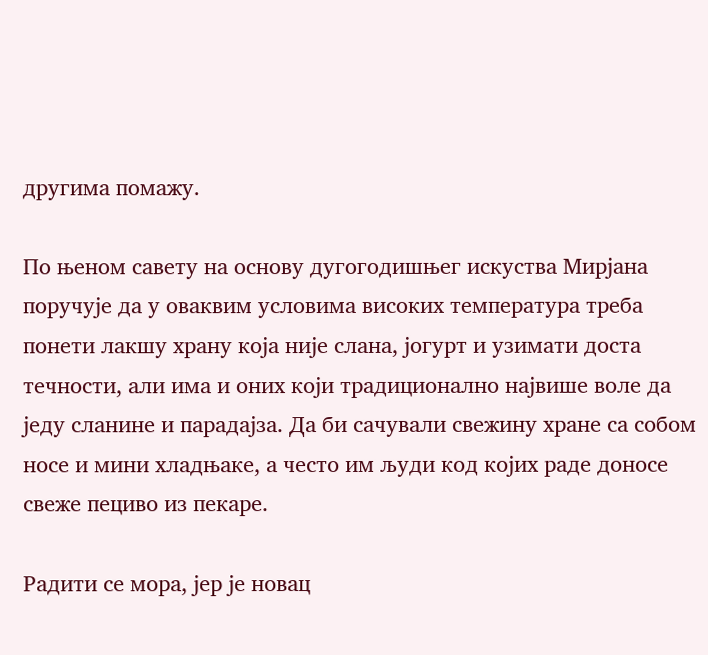другима помажу.

По њеном савету на основу дугогодишњег искуства Мирјана поручује да у оваквим условима високих температура треба понети лакшу храну која није слана, јогурт и узимати доста течности, али има и оних који традиционално највише воле да једу сланине и парадајза. Да би сачували свежину хране са собом носе и мини хладњаке, а често им људи код којих раде доносе свеже пециво из пекаре.

Радити се мора, јер је новац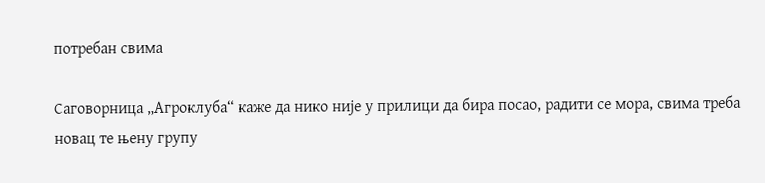потребан свима

Саговорница „Агроклуба“ каже да нико није у прилици да бира посао, радити се мора, свима треба новац те њену групу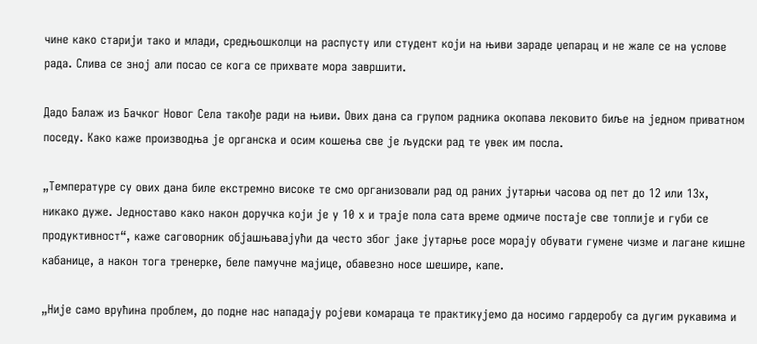чине како старији тако и млади, средњошколци на распусту или студент који на њиви зараде џепарац и не жале се на услове рада. Слива се зној али посао се кога се прихвате мора завршити.

Дадо Балаж из Бачког Новог Села такође ради на њиви. Ових дана са групом радника окопава лековито биље на једном приватном поседу. Како каже производња је органска и осим кошења све је људски рад те увек им посла.

„Температуре су ових дана биле екстремно високе те смо организовали рад од раних јутарњи часова од пет до 12 или 13х, никако дуже. Једноставо како након доручка који је у 10 х и траје пола сата време одмиче постаје све топлије и губи се продуктивност“, каже саговорник објашњавајући да често због јаке јутарње росе морају обувати гумене чизме и лагане кишне кабанице, а након тога тренерке, беле памучне мајице, обавезно носе шешире, капе.

„Није само врућина проблем, до подне нас нападају ројеви комараца те практикујемо да носимо гардеробу са дугим рукавима и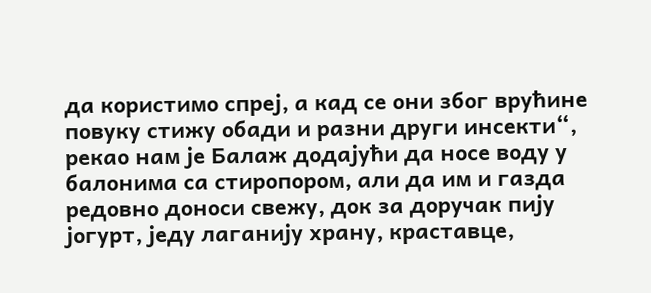да користимо спреј, а кад се они због врућине повуку стижу обади и разни други инсекти“, рекао нам је Балаж додајући да носе воду у балонима са стиропором, али да им и газда редовно доноси свежу, док за доручак пију јогурт, једу лаганију храну, краставце,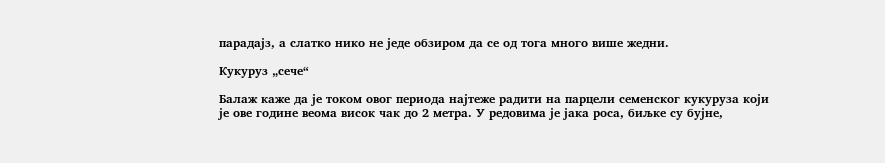парадајз, а слатко нико не једе обзиром да се од тога много више жедни.

Кукуруз „сече“

Балаж каже да је током овог периода најтеже радити на парцели семенског кукуруза који је ове године веома висок чак до 2 метра. У редовима је јака роса, биљке су бујне,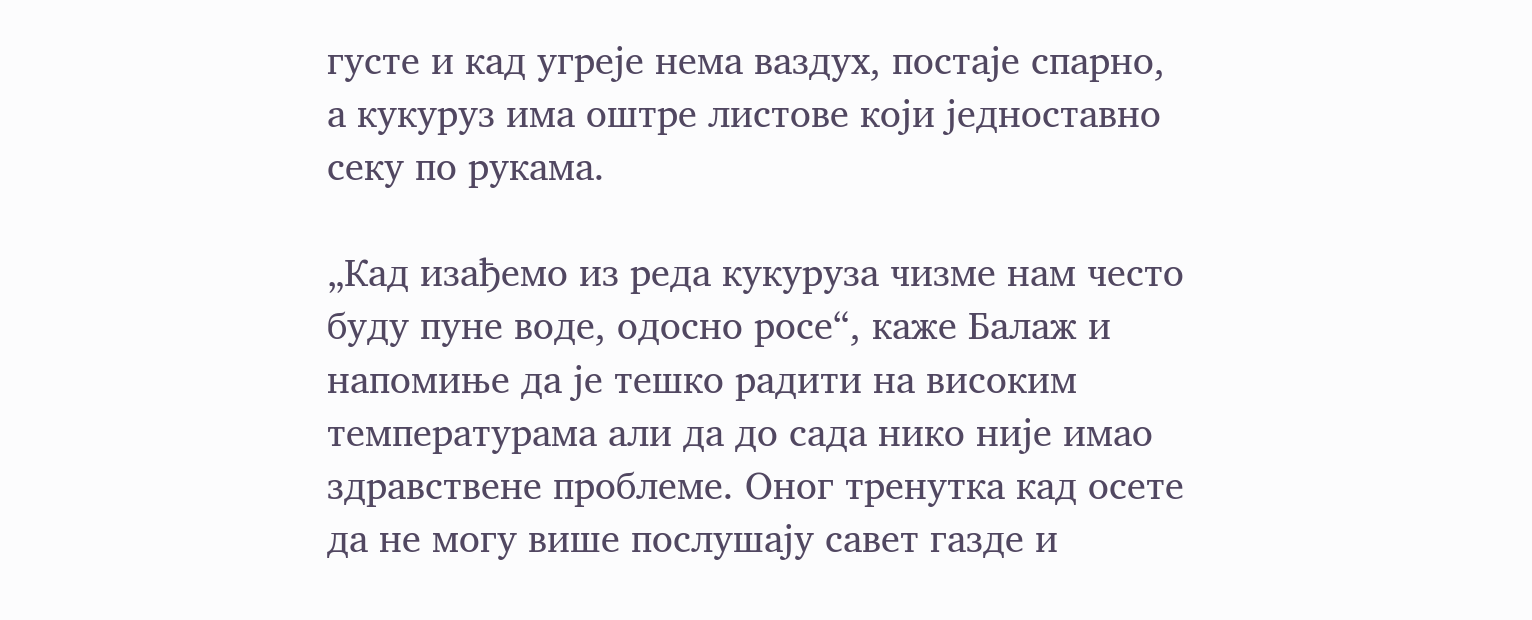густе и кад угреје нема ваздух, постаје спарно, а кукуруз има оштре листове који једноставно секу по рукама.

„Кад изађемо из реда кукуруза чизме нам често буду пуне воде, одосно росе“, каже Балаж и напомиње да је тешко радити на високим температурама али да до сада нико није имао здравствене проблеме. Оног тренутка кад осете да не могу више послушају савет газде и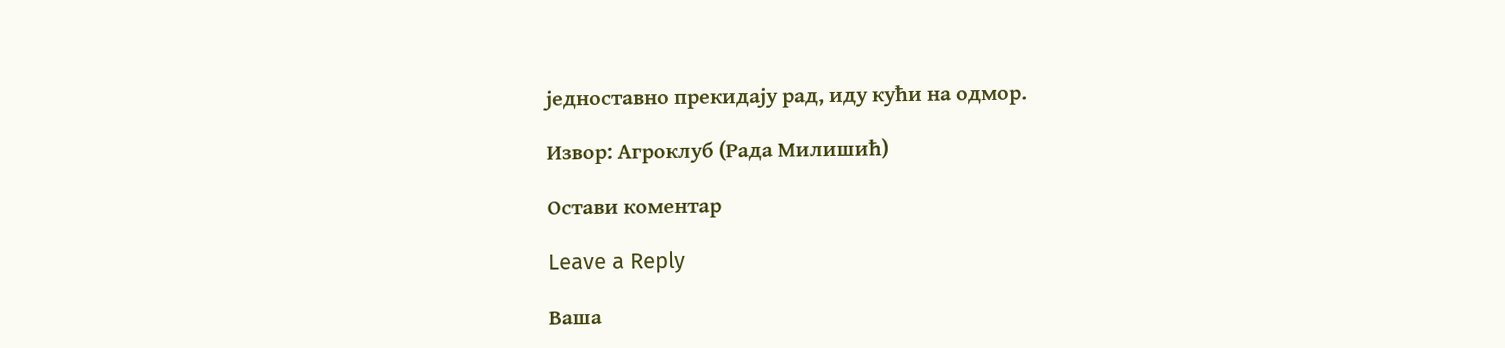једноставно прекидају рад, иду кући на одмор.

Извор: Агроклуб (Рада Милишић)

Остави коментар

Leave a Reply

Ваша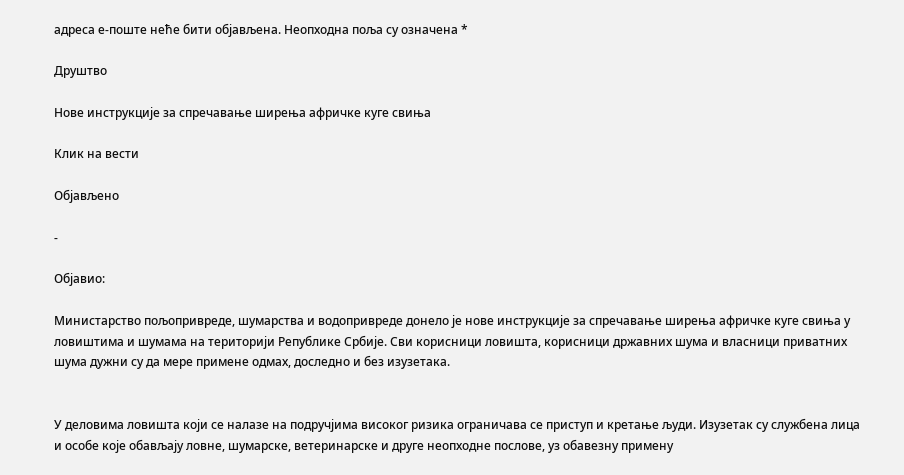адреса е-поште неће бити објављена. Неопходна поља су означена *

Друштво

Нове инструкције за спречавање ширења афричке куге свиња

Клик на вести

Објављено

-

Објавио:

Министарство пољопривреде, шумарства и водопривреде донело је нове инструкције за спречавање ширења афричке куге свиња у ловиштима и шумама на територији Републике Србије. Сви корисници ловишта, корисници државних шума и власници приватних шума дужни су да мере примене одмах, доследно и без изузетака.


У деловима ловишта који се налазе на подручјима високог ризика ограничава се приступ и кретање људи. Изузетак су службена лица и особе које обављају ловне, шумарске, ветеринарске и друге неопходне послове, уз обавезну примену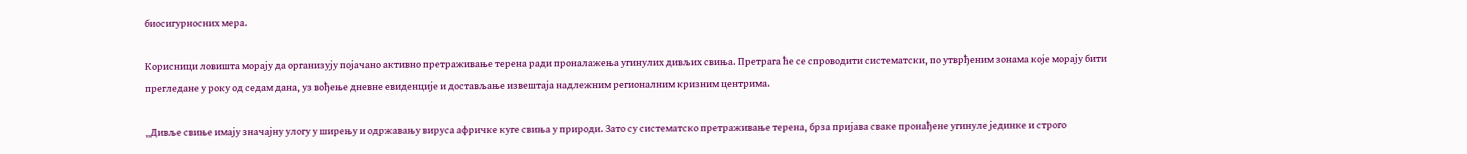биосигурносних мера.

Корисници ловишта морају да организују појачано активно претраживање терена ради проналажења угинулих дивљих свиња. Претрага ће се спроводити систематски, по утврђеним зонама које морају бити прегледане у року од седам дана, уз вођење дневне евиденције и достављање извештаја надлежним регионалним кризним центрима.

„Дивље свиње имају значајну улогу у ширењу и одржавању вируса афричке куге свиња у природи. Зато су систематско претраживање терена, брза пријава сваке пронађене угинуле јединке и строго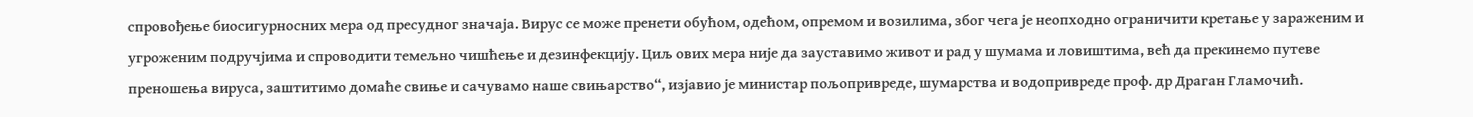спровођење биосигурносних мера од пресудног значаја. Вирус се може пренети обућом, одећом, опремом и возилима, због чега је неопходно ограничити кретање у зараженим и угроженим подручјима и спроводити темељно чишћење и дезинфекцију. Циљ ових мера није да зауставимо живот и рад у шумама и ловиштима, већ да прекинемо путеве преношења вируса, заштитимо домаће свиње и сачувамо наше свињарство“, изјавио је министар пољопривреде, шумарства и водопривреде проф. др Драган Гламочић.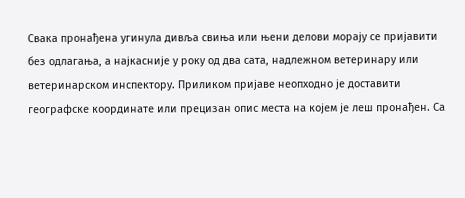Свака пронађена угинула дивља свиња или њени делови морају се пријавити без одлагања, а најкасније у року од два сата, надлежном ветеринару или ветеринарском инспектору. Приликом пријаве неопходно је доставити географске координате или прецизан опис места на којем је леш пронађен. Са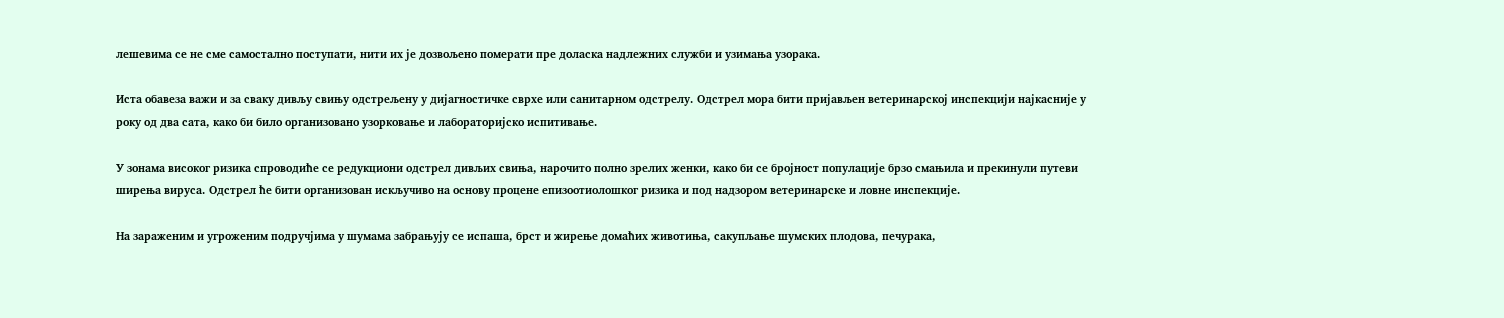лешевима се не сме самостално поступати, нити их је дозвољено померати пре доласка надлежних служби и узимања узорака.

Иста обавеза важи и за сваку дивљу свињу одстрељену у дијагностичке сврхе или санитарном одстрелу. Одстрел мора бити пријављен ветеринарској инспекцији најкасније у року од два сата, како би било организовано узорковање и лабораторијско испитивање.

У зонама високог ризика спроводиће се редукциони одстрел дивљих свиња, нарочито полно зрелих женки, како би се бројност популације брзо смањила и прекинули путеви ширења вируса. Одстрел ће бити организован искључиво на основу процене епизоотиолошког ризика и под надзором ветеринарске и ловне инспекције.

На зараженим и угроженим подручјима у шумама забрањују се испаша, брст и жирење домаћих животиња, сакупљање шумских плодова, печурака,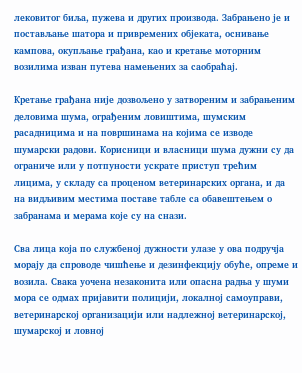лековитог биља, пужева и других производа. Забрањено је и постављање шатора и привремених објеката, оснивање кампова, окупљање грађана, као и кретање моторним возилима изван путева намењених за саобраћај.

Кретање грађана није дозвољено у затвореним и забрањеним деловима шума, ограђеним ловиштима, шумским расадницима и на површинама на којима се изводе шумарски радови. Корисници и власници шума дужни су да ограниче или у потпуности ускрате приступ трећим лицима, у складу са проценом ветеринарских органа, и да на видљивим местима поставе табле са обавештењем о забранама и мерама које су на снази.

Сва лица која по службеној дужности улазе у ова подручја морају да спроводе чишћење и дезинфекцију обуће, опреме и возила. Свака уочена незаконита или опасна радња у шуми мора се одмах пријавити полицији, локалној самоуправи, ветеринарској организацији или надлежној ветеринарској, шумарској и ловној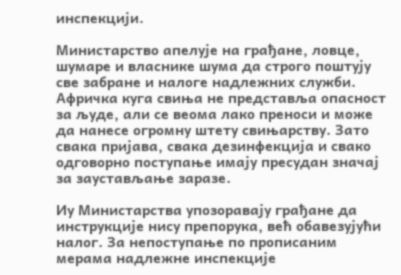инспекцији.

Министарство апелује на грађане, ловце, шумаре и власнике шума да строго поштују све забране и налоге надлежних служби. Афричка куга свиња не представља опасност за људе, али се веома лако преноси и може да нанесе огромну штету свињарству. Зато свака пријава, свака дезинфекција и свако одговорно поступање имају пресудан значај за заустављање заразе.

Иу Министарства упозоравају грађане да инструкције нису препорука, већ обавезујући налог. За непоступање по прописаним мерама надлежне инспекције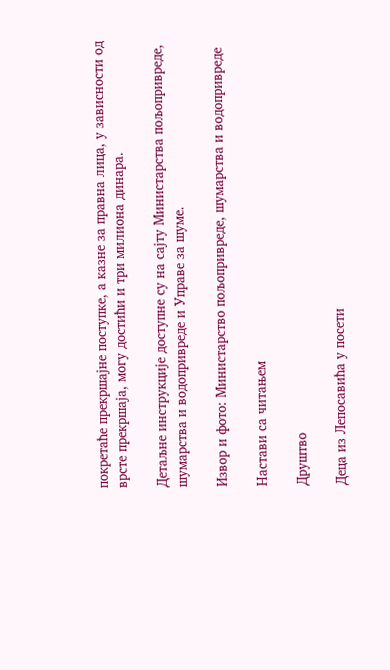покретаће прекршајне поступке, а казне за правна лица, у зависности од врсте прекршаја, могу достићи и три милиона динара.

Детаљне инструкције доступне су на сајту Министарства пољопривреде, шумарства и водопривреде и Управе за шуме.

Извор и фото: Министарство пољопривреде, шумарства и водопривреде

Настави са читањем

Друштво

Деца из Лепосавића у посети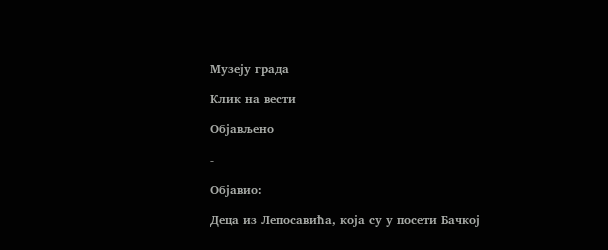Музеју града

Клик на вести

Објављено

-

Објавио:

Деца из Лепосавића, која су у посети Бачкој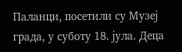Паланци, посетили су Музеј града, у суботу 18. јула. Деца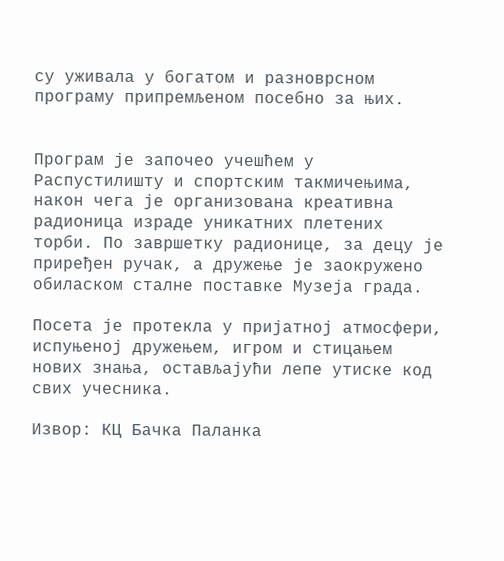су уживала у богатом и разноврсном програму припремљеном посебно за њих.


Програм је започео учешћем у Распустилишту и спортским такмичењима, након чега је организована креативна радионица израде уникатних плетених торби. По завршетку радионице, за децу је приређен ручак, а дружење је заокружено обиласком сталне поставке Музеја града.

Посета је протекла у пријатној атмосфери, испуњеној дружењем, игром и стицањем нових знања, остављајући лепе утиске код свих учесника.

Извор: КЦ Бачка Паланка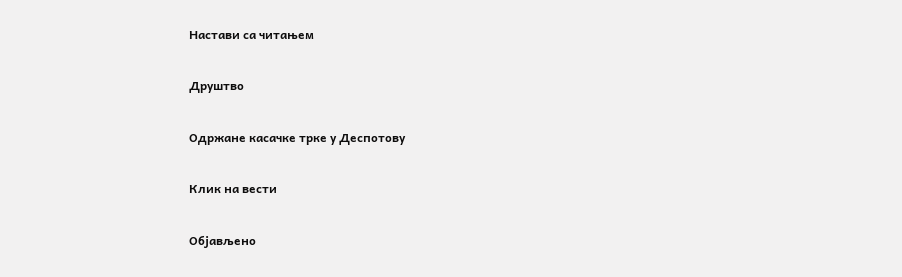Настави са читањем

Друштво

Одржане касачке трке у Деспотову

Клик на вести

Објављено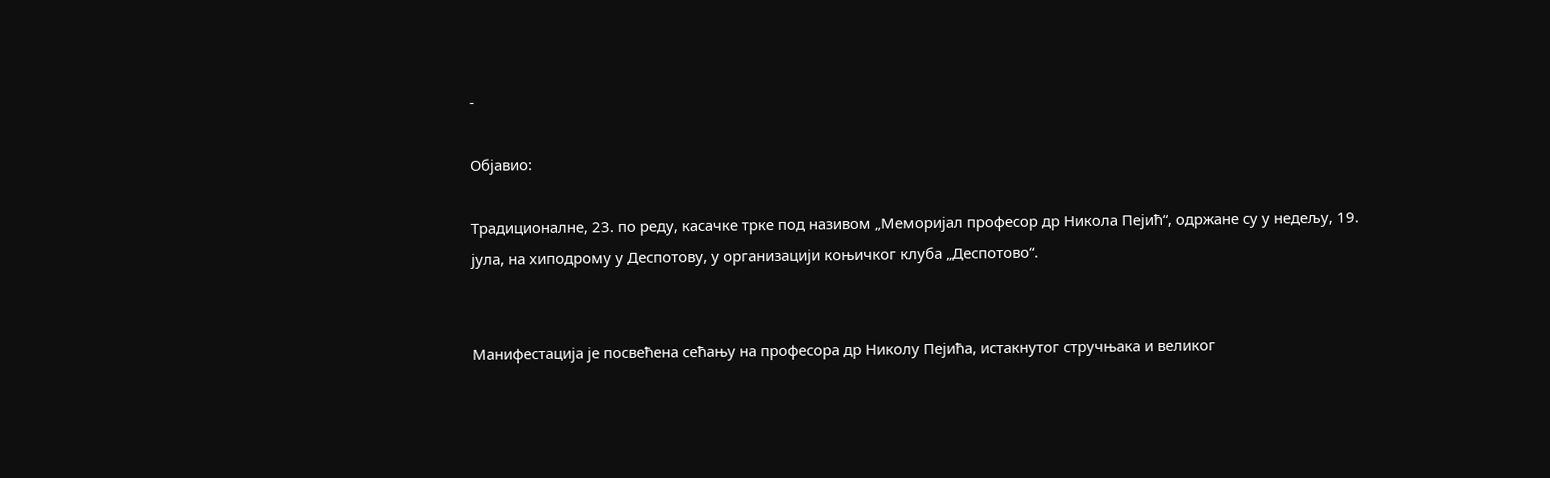-

Објавио:

Традиционалне, 23. по реду, касачке трке под називом „Меморијал професор др Никола Пејић“, одржане су у недељу, 19. јула, на хиподрому у Деспотову, у организацији коњичког клуба „Деспотово“.


Манифестација је посвећена сећању на професора др Николу Пејића, истакнутог стручњака и великог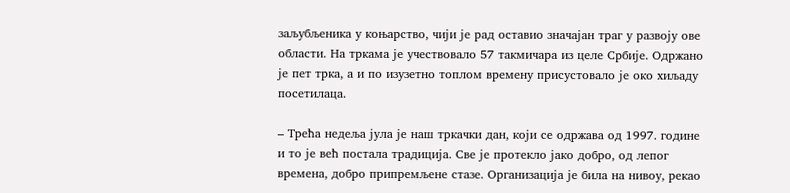заљубљеника у коњарство, чији је рад оставио значајан траг у развоју ове области. На тркама је учествовало 57 такмичара из целе Србије. Одржано је пет трка, а и по изузетно топлом времену присустовало је око хиљаду посетилаца.

– Трећа недеља јула је наш тркачки дан, који се одржава од 1997. године и то је већ постала традиција. Све је протекло јако добро, од лепог времена, добро припремљене стазе. Организација је била на нивоу, рекао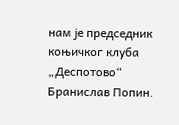нам је председник коњичког клуба „Деспотово“ Бранислав Попин.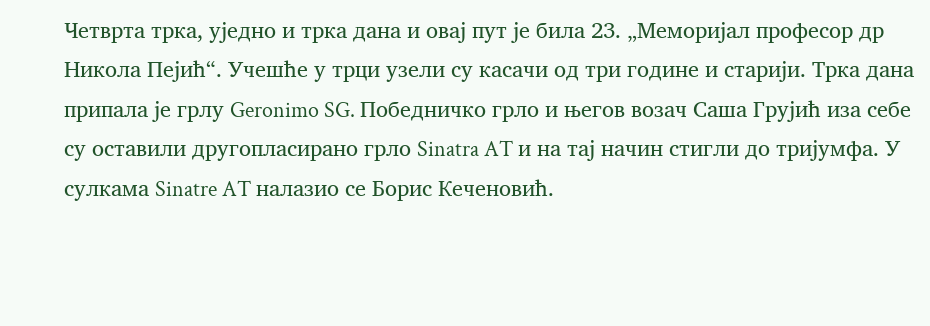Четврта трка, уједно и трка дана и овај пут је била 23. „Меморијал професор др Никола Пејић“. Учешће у трци узели су касачи од три године и старији. Трка дана припала је грлу Geronimo SG. Победничко грло и његов возач Саша Грујић иза себе су оставили другопласирано грло Sinatra AT и на тај начин стигли до тријумфа. У сулкама Sinatre AT налазио се Борис Кеченовић.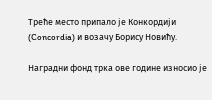Треће место припало је Конкордији (Concordia) и возачу Борису Новићу.

Наградни фонд трка ове године износио је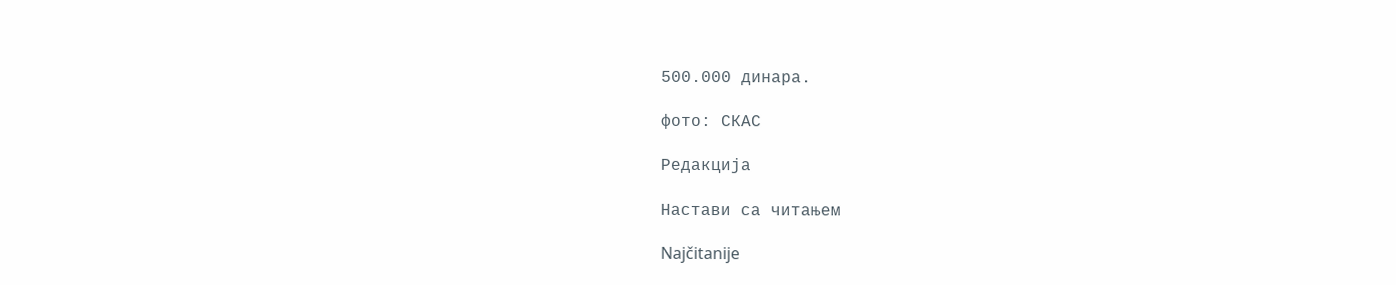500.000 динара.

фото: СКАС

Редакција

Настави са читањем

Najčitanije